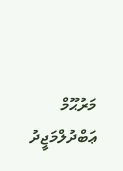މަރުޙޫމް ޢަބްދުލްމަޖީދު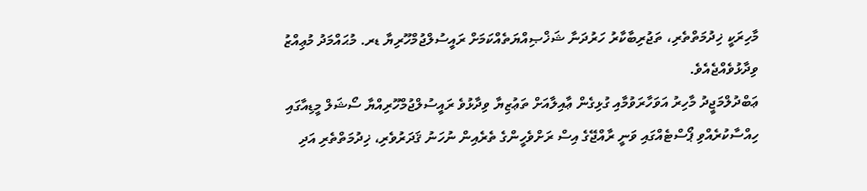މާހިރަކީ ޚިދުމަތްތެރި، ތަޖުރިބާކާރު ހަރުދަނާ ޝަޚްޞިއްޔަތެއްކަމަށް ރައީސުލްޖުމްހޫރިޔާ ޑރ. މުޙައްމަދު މުޢިއްޒު ވިދާޅުވެއްޖެއެވެ.
ޢަބްދުލްމަޖީދު މާހިރު އަވަހާރަވުމާއި ގުޅިގެން ޢާއިލާއަށް ތަޢުޒިޔާ ވިދާޅުވެ ރައީސުލްޖުމްހޫރިއްޔާ ސޯޝަލް މީޑިއާގައި ހިއްސާކުރެއްވި ޕޯސްޓެއްގައި ވަނީ ރާއްޖޭގެ އިސް ރަށްވެހީންގެ ތެރެއިން ނުހަނު ޤަދަރުވެރި، ޚިދުމަތްތެރި އަދި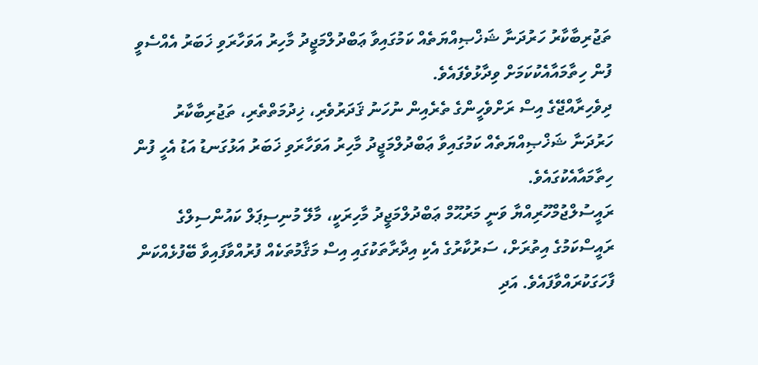ތަޖުރިބާކާރު ހަރުދަނާ ޝަޚްޞިއްޔަތެއް ކަމުގައިވާ ޢަބްދުލްމަޖީދު މާހިރު އަވަހާރަވި ޚަބަރު އެއްސެވީ ފުން ހިތާމައާއެކުކަމަށް ވިދާޅުވެފައެވެ.
ދިވެހިރާއްޖޭގެ އިސް ރަށްވެހީންގެ ތެރެއިން ނުހަނު ޤަދަރުވެރި، ޚިދުމަތްތެރި، ތަޖުރިބާކާރު ހަރުދަނާ ޝަޚްޞިއްޔަތެއް ކަމުގައިވާ ޢަބްދުލްމަޖީދު މާހިރު އަވަހާރަވި ޚަބަރު އަޅުގަނޑު އަޑު އެހީ ފުން ހިތާމައާއެކުގައެވެ.
ރައީސުލްޖުމްހޫރިއްޔާ ވަނީ މަރުޙޫމް ޢަބްދުލްމަޖީދު މާހިރަކީ، މާލޭ މުނިސިޕަލް ކައުންސިލްގެ ރައީސްކަމުގެ އިތުރަށް، ސަރުކާރުގެ އެކި އިދާރާތަކުގައި އިސް މަޤާމުތަކެއް ފުރުއްވާފައިވާ ބޭފުޅެއްކަން ފާހަގަކުރައްވާފައެވެ. އަދި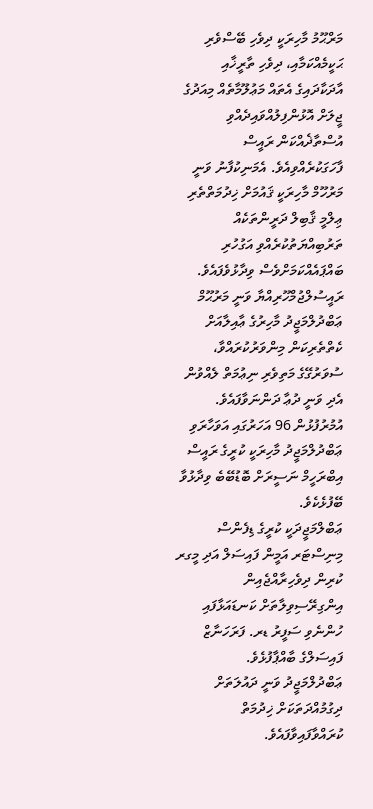މަރްޙޫމު މާހިރަކީ ދިވެހި ބޭސްވެރި ޙަކީމެއްކަމާއި، ދިވެހި ތާރީޚާއި އާދަކާދައިގެ އެތައް މަޢުލޫމާތެއް މިއަދުގެ ޖީލަށް އޮޅުންފިލުއްވައިދެއްވި އުސްތާޛެއްކަން ރައީސް ފާހަގަކުރެއްވިއެވެ. އެމަނިކުފާނު ވަނީ މަރުހޫމް މާހިރަކީ ޤައުމަށް ޚިދުމަތްތެރި ޢިލްމީ ޤާބިލް ދަރީންތަކެއް ތަރުބިއްޔަތުކުރެއްވި އަގުހުރި ބައްޕައެއްކަމަށްވެސް ވިދާޅުވެފައެވެ.
ރައީސުލްޖުމްހޫރިއްޔާ ވަނީ މަރުޙޫމް ޢަބްދުލްމަޖީދު މާހިރުގެ ޢާއިލާއަށް ކެތްތެރިކަން މިންވަރުކުރައްވާ، ސުވަރުގޭގެ މަތިވެރި ނިޢުމަތް ލެއްވުން އެދި ވަނީ ދުޢާ ދަންނަވާފައެވެ.
އުމުރުފުޅުން 96 އަހަރުގައި އަވަހާރަވި ޢަބްދުލްމަޖީދު މާހިރަކީ ކުރީގެ ރައީސް އިބްރަހީމް ނަސީރަށް ބޮޑުބޭބެ ވިދާޅުވާ ބޭފުޅެކެވެ.
ޢަބްލްމަޖީދަކީ ކުރީގެ ޑިފެންސް މިނިސްޓަރ އަމީން ފައިސަލް އަދި މީގރ ކުރިން ދިވެހިރާއްޖެއިން އިންގިރޭސިވިލާތަށް ކަނޑައަޅާފައި ހުންނެވި ސަފީރު ޑރ. ފަރަހަނާޒް ފައިސަލްގެ ބާއްޕާފުޅެވެ.
ޢަބްދުލްމަޖީދު ވަނީ ދައުލަތަށް ދިގުމުއްދަތަކަށް ޚިދުމަތް ކުރައްވާފައިވާފައެވެ.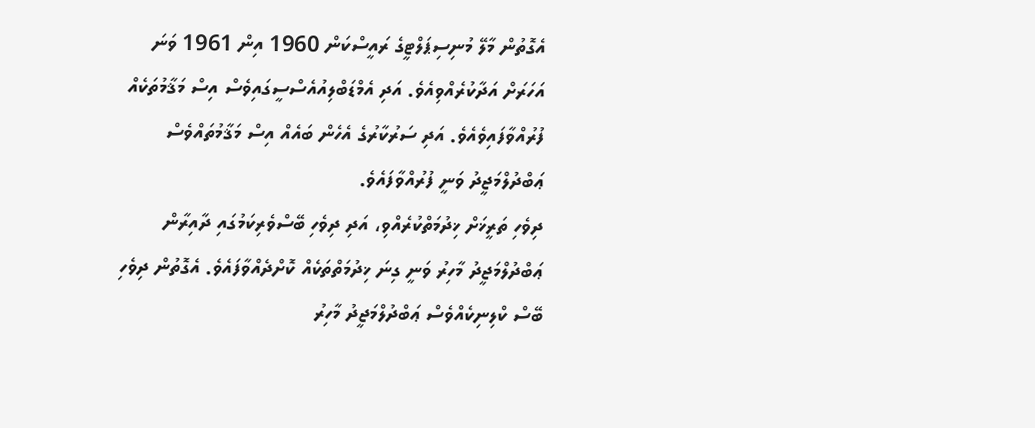އެގޮތުން މާލޭ މުނިސިޕަލްޓީގެ ރައީސްކަން 1960 އިން 1961 ވަނަ އަހަރަށް އަދާކުރެއްވިއެވެ. އަދި އެމްޑަބްލިއުއެސްސީގައިވެސް އިސް މަޤާމުތަކެއް ފުރުއްވާފައިވެއެވެ. އަދި ސަރުކާރުގެ އެހެން ބައެއް އިސް މަޤާމުތައްވެސް ޢަބްދުލްމަޖީދު ވަނީ ފުރުއްވާފައެވެ.
ދިވެހި ތަރީޚަށް ޚިދުމަތްކުރެއްވި، އަދި ދިވެހި ބޭސްވެރިކަމުގައި ދާއިރާން ޢަބްދުލްމަޖީދު މާހިރު ވަނީ ގިނަ ޚިދުމަތްތަކެއް ކޮށްދެއްވާފައެވެ. އެގޮތުން ދިވެހި ބޭސް ކްލިނިކެއްވެސް ޢަބްދުލްމަޖީދު މާހިރު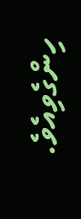ހިންގެވިއެވެ.